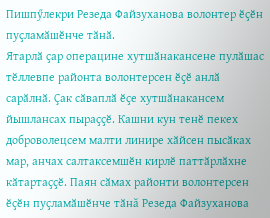Пишпӳлекри Резеда Файзуханова волонтер ӗҫӗн пуҫламӑшӗнче тӑнӑ.
Ятарлӑ ҫар операцине хутшӑнакансене пулӑшас тӗллевпе районта волонтерсен ӗҫӗ анлӑ сарӑлнӑ. Ҫак сӑваплӑ ӗҫе хутшӑнакансем йышлансах пыраҫҫӗ. Кашни кун тенӗ пекех доброволецсем малти линире хӑйсен пысӑках мар, анчах салтаксемшӗн кирлӗ паттӑрлӑхне кӑтартаҫҫӗ. Паян сӑмах районти волонтерсен ӗҫӗн пуҫламӑшӗнче тӑнă Резеда Файзуханова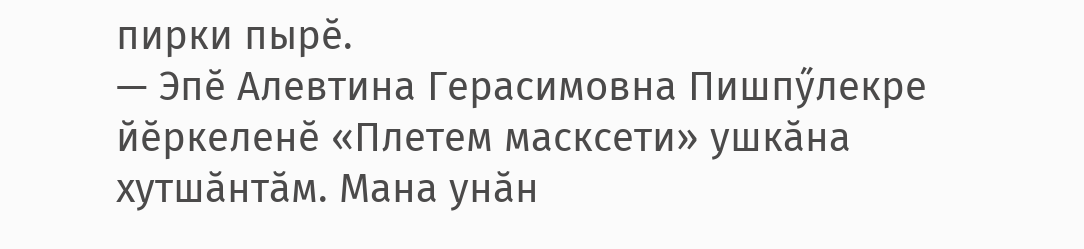пирки пырӗ.
— Эпӗ Алевтина Герасимовна Пишпӳлекре йӗркеленӗ «Плетем масксети» ушкӑна хутшӑнтӑм. Мана унӑн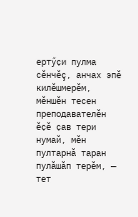ертӳҫи пулма сӗнчĕç, анчах эпӗ килӗшмерӗм, мӗншӗн тесен преподавателӗн ӗҫӗ ҫав тери нумай, мӗн пултарнӑ таран пулӑшӑп терĕм, — тет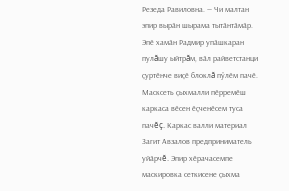Резеда Равиловна. — Чи малтан эпир вырӑн шырама тытӑнтӑмӑр. Эпӗ хамӑн Радмир упӑшкаран пулăшу ыйтрăм, вӑл райветстанци ҫуртӗнче виҫӗ блоклă пӳлӗм пачӗ. Масксеть ҫыхмалли пӗрремӗш каркаса вӗсен ӗҫченӗсем туса пачĕç. Каркас валли материал Загит Авзалов предприниматель уйӑрчĕ. Эпир хӗрачасемпе маскировка сеткисене ҫыхма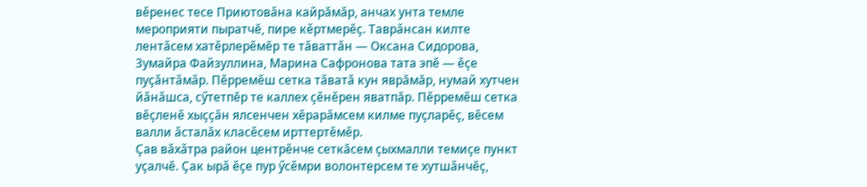вӗренес тесе Приютовӑна кайрăмăр, анчах унта темле мероприяти пыратчĕ, пире кӗртмерӗҫ. Таврӑнсан килте лентӑсем хатӗрлерӗмĕр те тӑваттӑн — Оксана Сидорова, Зумайра Файзуллина, Марина Сафронова тата эпӗ — ӗҫе пуҫӑнтӑмӑр. Пӗрремӗш сетка тӑватӑ кун яврăмăр, нумай хутчен йӑнӑшса, сӳтетпĕр те каллех ҫӗнӗрен яватпăр. Пӗрремӗш сетка вӗҫленӗ хыҫҫӑн ялсенчен хӗрарӑмсем килме пуҫларӗҫ, вӗсем валли ӑсталӑх класӗсем ирттертӗмӗр.
Ҫав вӑхӑтра район центрӗнче сеткăсем ҫыхмалли темиҫе пункт уçалчĕ. Ҫак ырӑ ӗҫе пур ӳсӗмри волонтерсем те хутшӑнчĕç,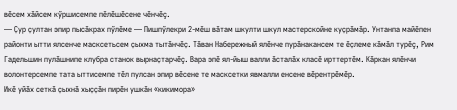вӗсем хӑйсем кӳршисемпе пӗлӗшӗсене чӗнчĕç.
— Ҫур ҫултан эпир пысӑкрах пӳлӗме — Пишпӳлекри 2-мӗш вӑтам шкулти шкул мастерскойне куҫрӑмӑр. Унтанпа майӗпен районти ытти ялсенче масксетьсем ҫыхма тытӑнчӗҫ. Тӑван Набережный ялĕнче пурӑнакансем те ӗҫлеме кӑмӑл турĕç, Рим Гадельшин пулӑшнипе клубра станок вырнаҫтарчĕç. Вара эпĕ ял-йыш валли ӑсталӑх класӗ ирттертӗм. Кăркан ялӗнчи волонтерсемпе тата ыттисемпе тӗл пулсан эпир вӗсене те масксетки явмалли енсене вӗрентрӗмӗр.
Икӗ уйӑх сеткă ҫыхнӑ хыҫҫӑн пирӗн ушкӑн «кикимора»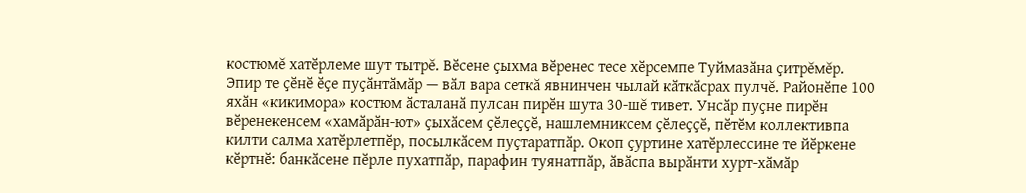костюмĕ хатӗрлеме шут тытрĕ. Вӗсене ҫыхма вӗренес тесе хӗрсемпе Туймазӑна ҫитрĕмĕр. Эпир те ҫӗнӗ ӗҫе пуҫӑнтӑмӑр — вӑл вара сеткă явнинчен чылай кӑткӑсрах пулчĕ. Районӗпе 100 яхӑн «кикимора» костюм ӑсталанӑ пулсан пирӗн шута 30-шĕ тивет. Унсӑр пуҫне пирӗн вӗренекенсем «хамӑрӑн-ют» ҫыхӑсем ҫӗлеҫҫӗ, нашлемниксем ҫӗлеҫҫӗ, пӗтӗм коллективпа килти салма хатӗрлетпӗр, посылкӑсем пуҫтаратпӑр. Окоп ҫуртине хатӗрлессине те йӗркене кӗртнӗ: банкӑсене пӗрле пухатпӑр, парафин туянатпӑр, ӑвӑспа вырӑнти хурт-хӑмӑр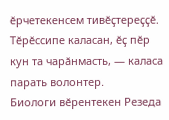ӗрчетекенсем тивӗҫтереҫҫӗ. Тӗрӗссипе каласан, ӗҫ пӗр кун та чарӑнмасть, — каласа парать волонтер.
Биологи вӗрентекен Резеда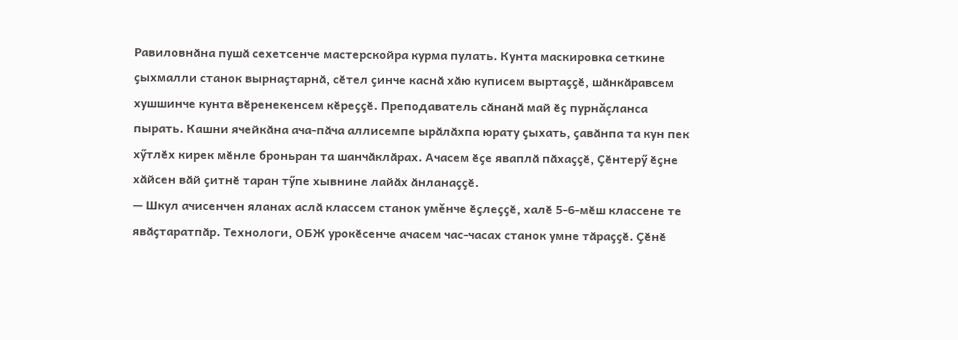Равиловнӑна пушӑ сехетсенче мастерскойра курма пулать. Кунта маскировка сеткине ҫыхмалли станок вырнаҫтарнӑ, сӗтел ҫинче каснӑ хӑю куписем выртаҫҫӗ, шӑнкӑравсем хушшинче кунта вӗренекенсем кӗреҫҫӗ. Преподаватель сӑнанӑ май ӗҫ пурнăçланса пырать. Кашни ячейкӑна ача-пӑча аллисемпе ырӑлӑхпа юрату ҫыхать, ҫавӑнпа та кун пек хӳтлӗх кирек мӗнле броньран та шанчӑклӑрах. Ачасем ӗҫе яваплӑ пӑхаҫҫӗ, Ҫӗнтерӳ ӗҫне хӑйсен вӑй ҫитнӗ таран тӳпе хывнине лайӑх ӑнланаҫҫӗ.
— Шкул ачисенчен яланах аслӑ классем станок умĕнче ӗҫлеҫҫӗ, халӗ 5-6-мӗш классене те явӑҫтаратпӑр. Технологи, ОБЖ урокӗсенче ачасем час-часах станок умне тӑраҫҫӗ. Ҫӗнӗ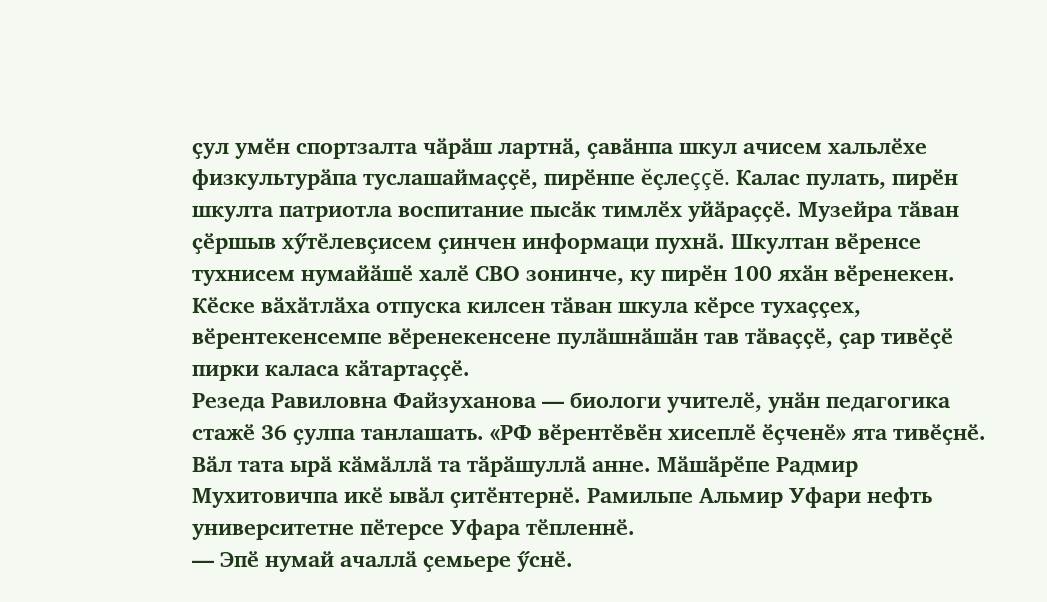ҫул умӗн спортзалта чӑрӑш лартнӑ, ҫавӑнпа шкул ачисем хальлӗхе физкультурӑпа туслашаймаҫҫӗ, пирӗнпе ĕçлеççĕ. Калас пулать, пирӗн шкулта патриотла воспитание пысӑк тимлӗх уйӑраҫҫӗ. Музейра тӑван ҫӗршыв хӳтӗлевҫисем ҫинчен информаци пухнӑ. Шкултан вӗренсе тухнисем нумайӑшӗ халӗ СВО зонинче, ку пирӗн 100 яхӑн вӗренекен. Кӗске вӑхӑтлӑха отпуска килсен тӑван шкула кӗрсе тухаҫҫех, вӗрентекенсемпе вӗренекенсене пулӑшнӑшӑн тав тӑваҫҫӗ, ҫар тивӗҫӗ пирки каласа кӑтартаҫҫӗ.
Резеда Равиловна Файзуханова — биологи учителӗ, унӑн педагогика стажӗ 36 ҫулпа танлашать. «РФ вӗрентӗвӗн хисеплӗ ӗҫченӗ» ята тивӗҫнӗ. Вӑл тата ырӑ кӑмӑллӑ та тӑрӑшуллӑ анне. Мӑшӑрӗпе Радмир Мухитовичпа икӗ ывӑл ҫитӗнтернӗ. Рамильпе Альмир Уфари нефть университетне пӗтерсе Уфара тӗпленнӗ.
— Эпӗ нумай ачаллӑ ҫемьере ӳснӗ.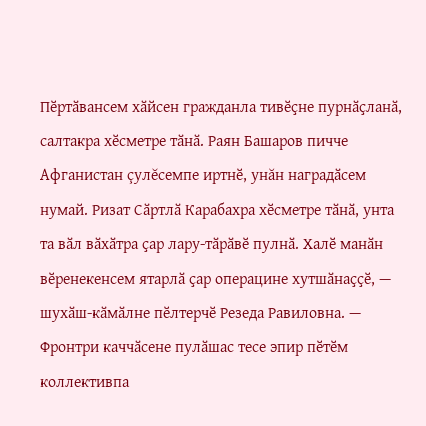Пӗртӑвансем хӑйсен гражданла тивӗҫне пурнӑҫланӑ, салтакра хӗсметре тӑнӑ. Раян Башаров пичче Афганистан çулĕсемпе иртнӗ, унăн наградӑсем нумай. Ризат Сӑртлӑ Карабахра хӗсметре тӑнӑ, унта та вӑл вӑхӑтра ҫар лару-тӑрӑвӗ пулнӑ. Халӗ манӑн вӗренекенсем ятарлӑ ҫар операцине хутшӑнаҫҫӗ, — шухӑш-кӑмӑлне пӗлтерчӗ Резеда Равиловна. — Фронтри каччӑсене пулӑшас тесе эпир пӗтӗм коллективпа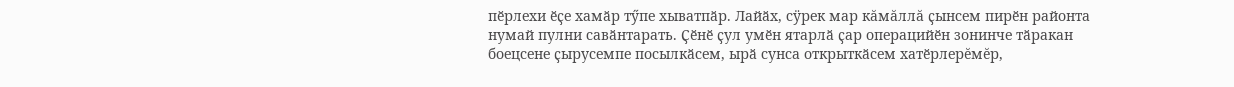пӗрлехи ӗҫе хамӑр тӳпе хыватпӑр. Лайӑх, сÿрек мар кăмăллă ҫынсем пирӗн районта нумай пулни савӑнтарать. Ҫӗнӗ ҫул умӗн ятарлӑ ҫар операцийӗн зонинче тӑракан боецсене ҫырусемпе посылкӑсем, ырӑ сунса открыткӑсем хатӗрлерĕмĕр,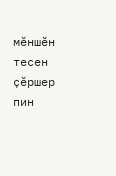мӗншӗн тесен ҫӗршер пин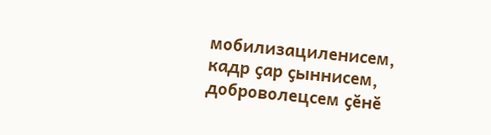мобилизациленисем, кадр ҫар ҫыннисем, доброволецсем ҫӗнӗ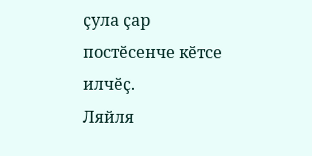ҫула ҫар постӗсенче кӗтсе илчӗҫ.
Ляйля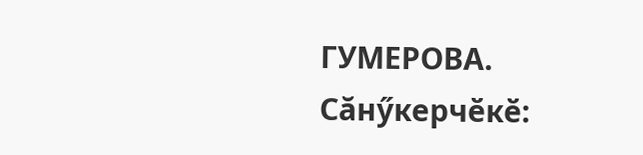ГУМЕРОВА.
Сăнӳкерчӗкӗ: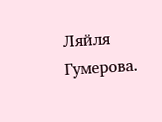Ляйля Гумерова.